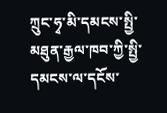ཀྲུང་ཧྭ་མི་དམངས་སྤྱི་མཐུན་རྒྱལ་ཁབ་ཀྱི་སྤྱི་དམངས་ལ་དངོས་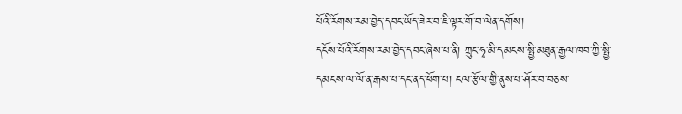པོའི་རོགས་རམ་བྱེད་དབང་ཡོད་ཟེར་བ་ཇི་ལྟར་གོ་བ་ལེན་དགོས།
དངོས་པོའི་རོགས་རམ་བྱེད་དབང་ཞེས་པ་ནི། ཀྲུང་ཧྭ་མི་དམངས་སྤྱི་མཐུན་རྒྱལ་ཁབ་ཀྱི་སྤྱི་དམངས་ལ་ལོ་ན་རྒས་པ་དང་ནད་ཕོག་པ། ངལ་རྩོལ་གྱི་ནུས་པ་ཤོར་བ་བཅས་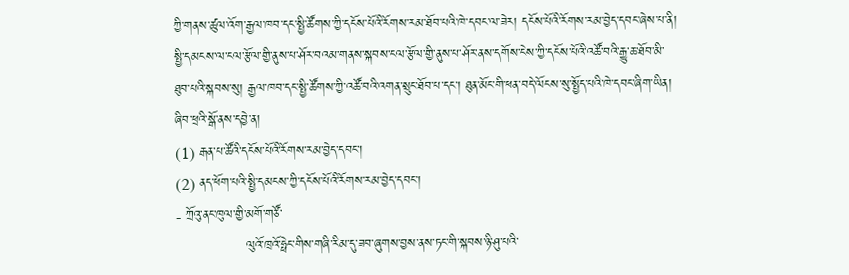ཀྱི་གནས་ཚུལ་འོག་རྒྱལ་ཁབ་དང་སྤྱི་ཚོགས་ཀྱི་དངོས་པོའི་རོགས་རམ་ཐོབ་པའི་ཁེ་དབང་ལ་ཟེར། དངོས་པོའི་རོགས་རམ་བྱེད་དབང་ཞེས་པ་ནི། སྤྱི་དམངས་ལ་ངལ་རྩོལ་གྱི་ནུས་པ་ཤོར་བའམ་གནས་སྐབས་ངལ་རྩོལ་གྱི་ནུས་པ་ཤོར་ནས་དགོས་ངེས་ཀྱི་དངོས་པོའི་འཚོ་བའི་རྒྱུ་ཆ་ཐོབ་མི་ཐུབ་པའི་སྐབས་སུ། རྒྱལ་ཁབ་དང་སྤྱི་ཚོགས་ཀྱི་འཚོ་བའི་འགན་སྲུང་ཐོབ་པ་དང་། ཐུན་མོང་གི་ཕན་བདེ་ལོངས་སུ་སྤྱོད་པའི་ཁེ་དབང་ཞིག་ཡིན། ཞིབ་ཕྲའི་སྒོ་ནས་དབྱེ་ན།
(1) རྒན་པ་ཚོའི་དངོས་པོའི་རོགས་རམ་བྱེད་དབང་།
(2) ནད་ཕོག་པའི་སྤྱི་དམངས་ཀྱི་དངོས་པོའི་རོགས་རམ་བྱེད་དབང་།
- ཀྲོའུ་ནང་ཁུལ་གྱི་མགོ་གཙོ་
                ལུའོ་ཁྲའོ་ཧྥེང་གིས་གཞི་རིམ་དུ་ཟབ་ཞུགས་བྱས་ནས་ཏང་གི་སྐབས་ཉི་ཤུ་པའི་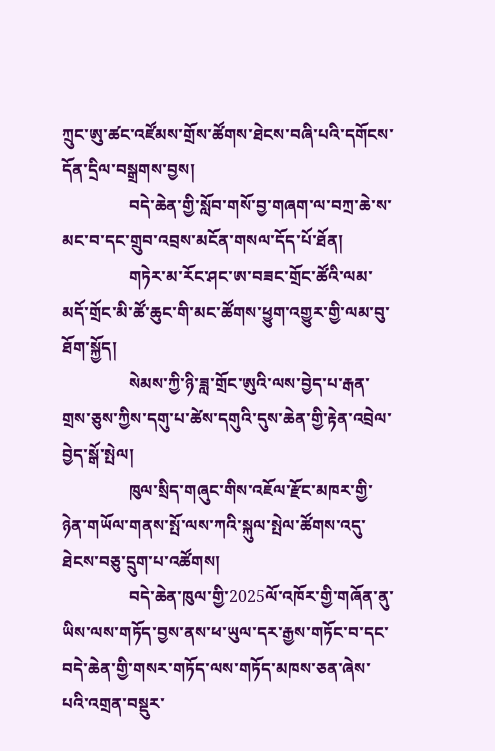ཀྲུང་ཨུ་ཚང་འཛོམས་གྲོས་ཚོགས་ཐེངས་བཞི་པའི་དགོངས་དོན་དྲིལ་བསྒྲགས་བྱས།
                བདེ་ཆེན་གྱི་སློབ་གསོ་བྱ་གཞག་ལ་བཀྲ་ཆེ་ས་མང་བ་དང་གྲུབ་འབྲས་མངོན་གསལ་དོད་པོ་ཐོན།
                གཏེར་མ་རོང་ཤང་ཨ་བཟང་གྲོང་ཚོའི་ལམ་མདོ་གྲོང་མི་ཚོ་ཆུང་གི་མང་ཚོགས་ཕྱུག་འགྱུར་གྱི་ལམ་བུ་ཐོག་སྐྱོད།
                སེམས་ཀྱི་ཉི་ཟླ་གྲོང་ཨུའི་ལས་བྱེད་པ་རྒན་གྲས་ཅུས་ཀྱིས་དགུ་པ་ཚེས་དགུའི་དུས་ཆེན་གྱི་རྟེན་འབྲེལ་བྱེད་སྒོ་སྤེལ།
                ཁུལ་སྲིད་གཞུང་གིས་འཇོལ་རྫོང་མཁར་གྱི་ཉེན་གཡོལ་གནས་སྤོ་ལས་ཀའི་སྐུལ་སྤེལ་ཚོགས་འདུ་ཐེངས་བཅུ་དྲུག་པ་འཚོགས།
                བདེ་ཆེན་ཁུལ་གྱི་2025ལོ་འཁོར་གྱི་གཞོན་ནུ་ཡིས་ལས་གཏོད་བྱས་ནས་ཕ་ཡུལ་དར་རྒྱས་གཏོང་བ་དང་བདེ་ཆེན་གྱི་གསར་གཏོད་ལས་གཏོད་མཁས་ཅན་ཞེས་པའི་འགྲན་བསྡུར་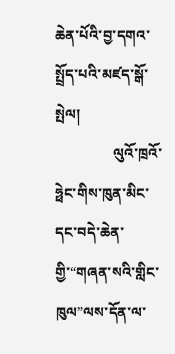ཆེན་པོའི་བྱ་དགའ་སྤྲོད་པའི་མཛད་སྒོ་སྤེལ།
                ལུའོ་ཁྲའོ་ཧྥེང་གིས་ཁུན་མིང་དང་བདེ་ཆེན་གྱི་“གཞན་སའི་གླིང་ཁུལ”ལས་དོན་ལ་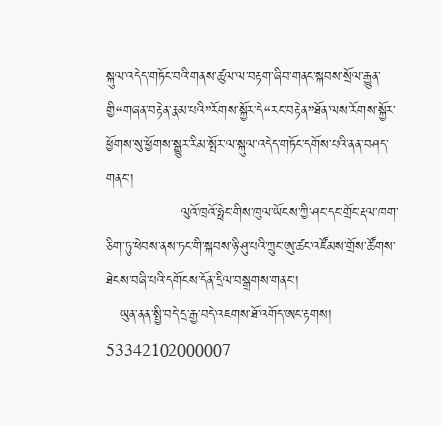སྐུལ་འདེད་གཏོང་བའི་གནས་ཚུལ་ལ་བརྟག་ཞིབ་གནང་སྐབས་སྲོལ་རྒྱུན་གྱི“གཞན་བརྟེན་རྣམ་པའི”རོགས་སྐྱོར་དེ“རང་བརྟེན”ཐོན་ལས་རོགས་སྐྱོར་ཕྱོགས་སུ་ཕྱོགས་སྒྱུར་རིམ་སྤོར་ལ་སྐུལ་འདེད་གཏོང་དགོས་པའི་ནན་བཤད་གནང་།
                ལུའོ་ཁྲའོ་ཧྥེང་གིས་ཁུལ་ཡོངས་ཀྱི་ཤང་དང་གྲོང་རྡལ་ཁག་ཅིག་ཏུ་ཕེབས་ནས་ཏང་གི་སྐབས་ཉི་ཤུ་པའི་ཀྲུང་ཨུ་ཚང་འཛོམས་གྲོས་ཚོགས་ཐེངས་བཞི་པའི་དགོངས་དོན་དྲིལ་བསྒྲགས་གནང་།
   ཡུན་ནན་སྤྱི་བདེ་དྲ་རྒྱ་བདེ་འཇགས་ཐོ་འགོད་ཨང་རྟགས། 53342102000007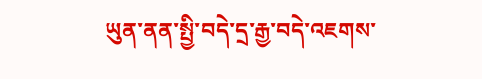ཡུན་ནན་སྤྱི་བདེ་དྲ་རྒྱ་བདེ་འཇགས་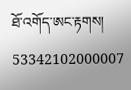ཐོ་འགོད་ཨང་རྟགས། 53342102000007